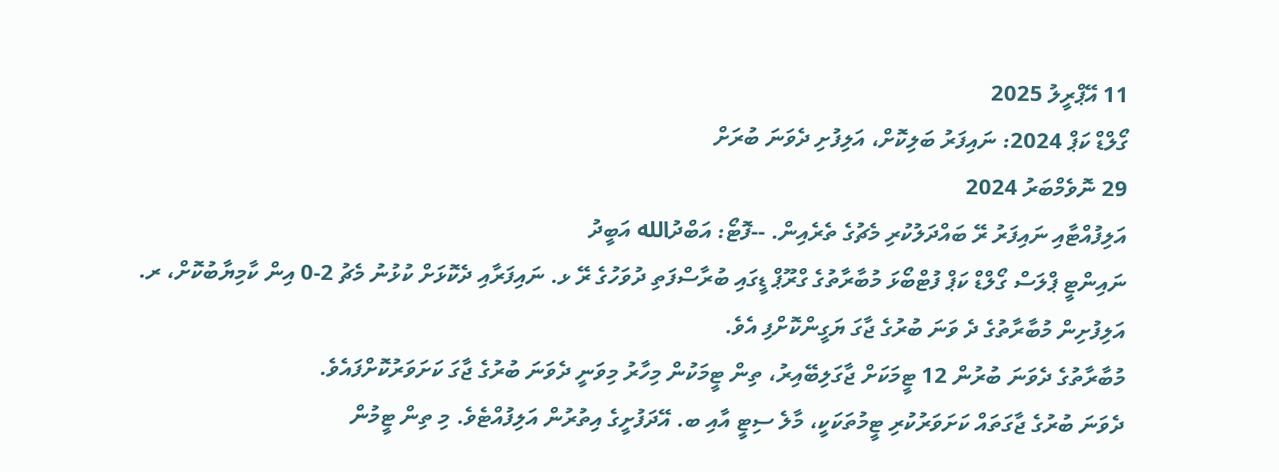11 އޭޕްރީލު 2025
ގޯލްޑް ކަޕް 2024: ނައިފަރު ބަލިކޮށް، އަލިފުށި ދެވަނަ ބުރަށް
29 ނޮވެމްބަރު 2024
އަލިފުއްޓާއި ނައިފަރު ރޭ ބައްދަލުކުރި މެޗުގެ ތެރެއިން. --ފޮޓޯ: އަބްދުالله އަބީދު
ނައިންޓީ ޕްލަސް ގޯލްޑް ކަޕް ފުޓްބޯޅަ މުބާރާތުގެ ގްރޫޕް ޑީގައި ބުރާސްފަތި ދުވަހުގެ ރޭ ޅ. ނައިފަރާއި ދެކޮޅަށް ކުޅުނު މެޗު 2-0 އިން ކާމިޔާބުކޮށް، ރ. އަލިފުށިން މުބާރާތުގެ ދެ ވަނަ ބުރުގެ ޖާގަ ޔަގީންކޮށްފި އެވެ.
މުބާރާތުގެ ދެވަނަ ބުރުން 12 ޓީމަކަށް ޖާގަލިބޭއިރު، ތިން ޓީމަކުން މިހާރު މިވަނީ ދެވަނަ ބުރުގެ ޖާގަ ކަށަވަރުކޮށްފައެވެ.
ދެވަނަ ބުރުގެ ޖާގަތައް ކަށަވަރުކުރި ޓީމުތަކަކީ، މާލެ ސިޓީ އާއި ބ. އޭދަފުށީގެ އިތުރުން އަލިފުއްޓެވެ. މި ތިން ޓީމުން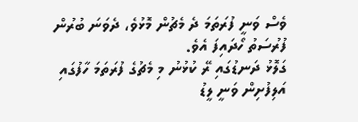ވެސް ވަނީ ފުރަތަމަ ދެ މެޗުން މޮޅުވެ، ދެވަނަ ބުރުން ފުރުސަތު ހޯދައިފަ އެވެ.
ގަލޮޅު ދަނޑުގައި ރޭ ކުޅުނު މި މެޗުގެ ފުރަތަމަ ހާފުގައި އަލިފުށިން ވަނީ ލީޑު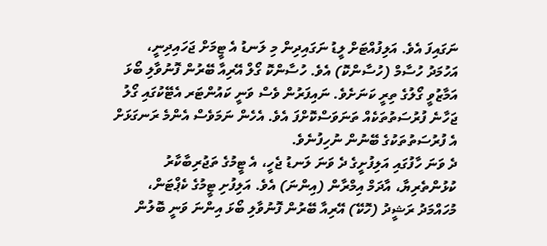ނަގައިފަ އެވެ. އަލިފުއްޓަށް ލީޑު ނަގައިދިން މި ލަނޑު އެ ޓީމަށް ޖަހައިދިނީ، އަހުމަދު ހުސާމް (ހުސާންކޮ) އެވެ. ހުސާންކޮ ގޯލް އޭރިއާ ބޭރުން ފޮނުވާލި ބޯޅަ އަމާޒުވީ ގޯލުގެ ތިރީ ކަނަށެވެ. ނައިފަރުން ވެސް ވަނީ ކައުންޓަރ އެޓޭކުގައި ގޯލު ޖަހާނެ ފުރުސަތުތަކެއް ތަނަވަސްކޮށްފަ އެވެ. އެހެން ނަމަވެސް އެންމެ ރަނގަޅަށް އެ ފުރުސަތުތަކުގެ ބޭނުން ނުހިފުނެވެ.
ދެ ވަނަ ހާފުގައި އަލިފުށީގެ ދެ ވަނަ ލަނޑު ޖެހީ، އެ ޓީމުގެ ތަޖުރިބާކާރު ކުޅުންތެރިޔާ، އާދަމް އިމްރާން (އިންނަ) އެވެ. އަލިފުށި ޓީމުގެ ކެޕްޓަން، މުހައްމަދު ރަޝީދު (ހޮކޭ) އޭރިއާ ބޭރުން ފޮނުވާލި ބޯޅަ އިންނަ ވަނީ ބޮލުން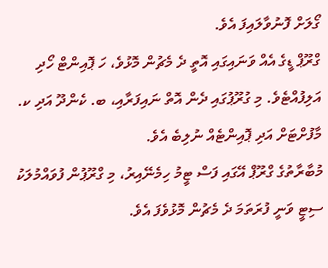ގޯލަށް ފޮނުވާލައިފަ އެވެ.
ގްރޫޕް ޑީގެ އެއް ވަނައިގައި އޮތީ ދެ މެޗުން މޮޅުވެ، ހަ ޕޮއިންޓް ހޯދި އަލިފުއްޓެވެ. މި ގުރޫޕުގައި ދެން އޮތް ނައިފަރާއި، ބ. ކެންދޫ އަދި ކ. މާފުށްޓަށް އަދި ޕޮއިންޓެއް ނުލިބެ އެވެ.
މުބާރާތުގެ ގްރޫޕް އޭގައި ފަސް ޓީމު ހިމެނޭއިރު، މި ގްރޫޕުން ފުވައްމުލަކު ސިޓީ ވަނީ ފުރަތަމަ ދެ މެޗުން މޮޅުވެފަ އެވެ.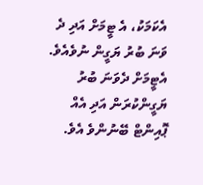އެކަމަކު، އެ ޓީމަށް އަދި ދެ ވަނަ ބުރު ޔަގީން ނުވެއެވެ. އެޓީމަށް ދެވަނަ ބުރު ޔަގީންކުރަން އަދި އެއް ޕޮއިންޓް ބޭނުންވެ އެވެ.